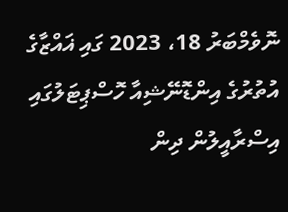ނޮވެމްބަރު 18، 2023 ގައި ޣައްޒާގެ އުތުރުގެ އިންޑޮނޭޝިއާ ހޮސްޕިޓަލުގައި އިސްރާއީލުން ދިން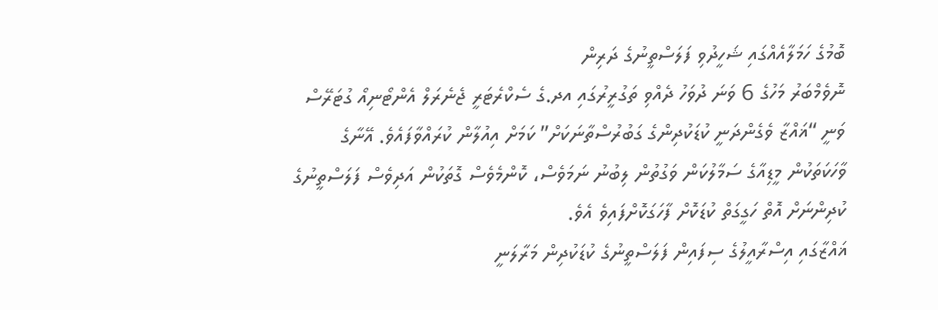ބޮމުގެ ހަމަލާއެއްގައި ޝަހީދުވި ފަލަސްތީނުގެ ދަރިން
ނޮވެމްބަރު މަހުގެ 6 ވަނަ ދުވަހު ދެއްވި ތަގުރީރުގައި އދ.ގެ ސެކްރެޓަރީ ޖެނެރަލް އެންޓޯނިއޯ ގުޓަރޭސް ވަނީ “ޣައްޒާ ވެގެންދަނީ ކުޑަކުދިންގެ ގަބުރުސްތާނަކަށް” ކަމަށް އިއުލާން ކުރައްވާފައެވެ. އޭނާގެ ވާހަކަތަކުން މީޑިއާގެ ސަމާލުކަން ވަގުތުން ލިބުނު ނަމަވެސް، ކޮންމެވެސް ގޮތަކުން އަދިވެސް ފަލަސްތީނުގެ ކުދިންނަށް އޮތް ހަގީގަތް ކުޑަކޮށް ފާހަގަކޮށްފައިވެ އެވެ.
ޣައްޒާގައި އިސްރާއީލުގެ ސިފައިން ފަލަސްތީނުގެ ކުޑަކުދިން މަރާލަނީ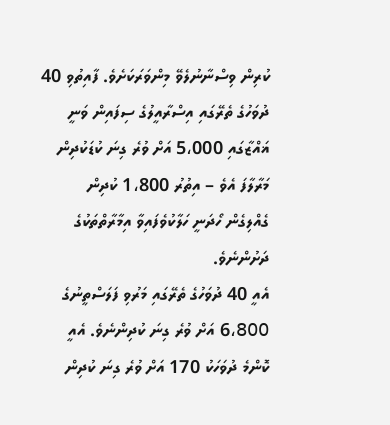ކުރިން ވިސްނާނުލެވޭ މިންވަރަކަށެވެ. ފާއިތުވި 40 ދުވަހުގެ ތެރޭގައި އިސްރާއީލުގެ ސިފައިން ވަނީ ޣައްޒާގައި 5،000 އަށް ވުރެ ގިނަ ކުޑަކުދިން މަރާލާފަ އެވެ – އިތުރު 1،800 ކުދިން ގެއްލިގެން ހޯދަނީ ހަލާކުވެފައިވާ އިމާރާތްތަކުގެ ދަށުންނެވެ.
އެއީ 40 ދުވަހުގެ ތެރޭގައި މަރުވި ފަލަސްތީނުގެ 6،800 އަށް ވުރެ ގިނަ ކުދިންނެވެ. އެއީ ކޮންމެ ދުވަހަކު 170 އަށް ވުރެ ގިނަ ކުދިން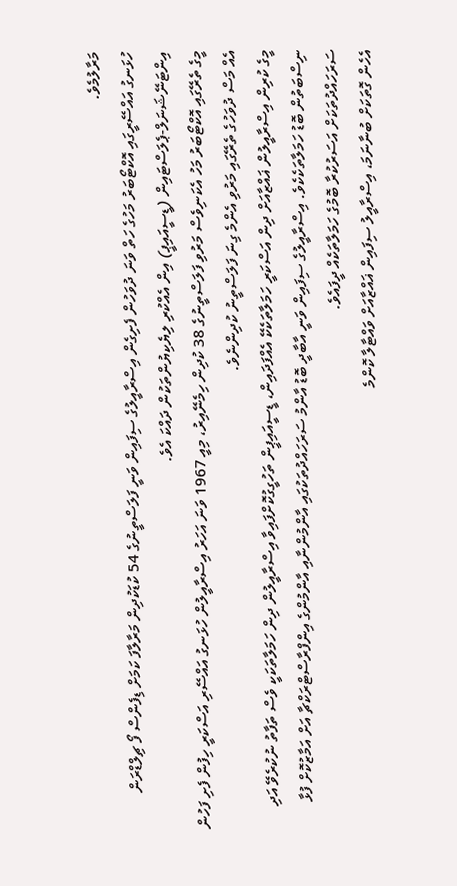މަރާލުމެވެ.
ހުޅަނގު އައްސޭރީގައި އޮކްޓޯބަރު މަހުގެ ހަތް ވަނަ ދުވަހުން ފެށިގެން އިސްރާއީލުގެ ސިފައިން ވަނީ ފަލަސްތީނުގެ 54 ކުޑަކުދިން މަރާލާފަ ކަމަށް ޑިފެންސް ފޯ ޗިލްޑްރަން އިންޓަނޭޝަނަލް-ޕެލަސްޓައިން (ޑީސީއައިޕީ) އިން އެއްކުރި ލިޔެކިޔުންތަކުން ދައްކަ އެވެ.
މީގެ ތެރޭގައި އޮކްޓޯބަރު މަހު އެކަނިވެސް މަރުވި ފަލަސްތީނުގެ 38 ކުދިން ހިމެނޭއިރު، މިއީ 1967 ވަނަ އަހަރު އިސްރާއީލުން ހުޅަނގު އައްސޭރި އަސްކަރީ ހިފުން ފެށި ފަހުން އެއް މަސް ދުވަހުގެ ތެރޭގައި މަރުވި އެންމެ ގިނަ ފަލަސްތީނު ކުދިންނެވެ.
މީގެ ކުރިން އިސްރާއީލުން ޣައްޒާއަށް ދިން އަސްކަރީ ހަމަލާތަކެކޭ އެއްފަދައިން، ޑީސީއައިޕީން ތަހުގީގުކޮށްފައިވާ އިސްރާއީލުން ދިން ހަމަލާތަކަކީ ވެސް ތަފާތު ނުކުރެވޭ އަދި ނިސްބަތުން ބޮޑު ހަމަލާތަކެކެވެ. އިސްރާއީލުގެ ސިފައިން ވަނީ އާބާދީ ބޮޑު އާންމު ސަރަހައްދުތަކުގައި އާންމުންނާއި އާންމުންގެ އިންފްރާސްޓްރަކްޗާ އަށް އަމާޒުކޮށް ފުޅާ ސަރަހައްދުތަކަށް އަސަރުކުރާ ބޮމުގެ ހަމަލާތަކެއް ދީފައެވެ.
އެހެން ގޮތަކަށް ބުނާނަމަ، އިސްރާއީލު ސިފައިން ޣައްޒާއަށް ވައްޓާލާ ކޮންމެ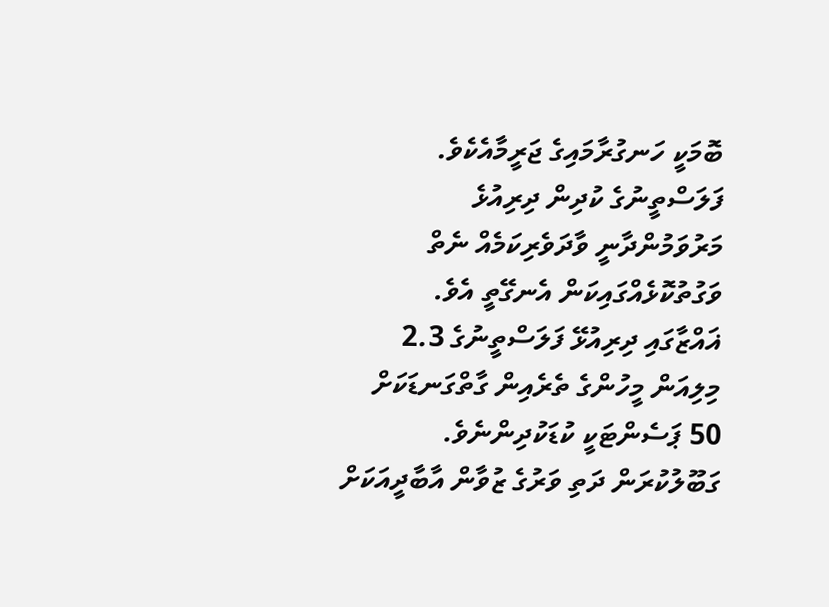ބޮމަކީ ހަނގުރާމައިގެ ޖަރީމާއެކެވެ.
ފަލަސްތީނުގެ ކުދިން ދިރިއުޅެ މަރުވަމުންދާނީ ވާދަވެރިކަމެއް ނެތް ވަގުތުކޮޅެއްގައިކަން އެނގޭތީ އެވެ.
ޣައްޒާގައި ދިރިއުޅޭ ފަލަސްތީނުގެ 2.3 މިލިއަން މީހުންގެ ތެރެއިން ގާތްގަނޑަކަށް 50 ޕަސެންޓަކީ ކުޑަކުދިންނެވެ. ގަބޫލުކުރަން ދަތި ވަރުގެ ޒުވާން އާބާދީއަކަށް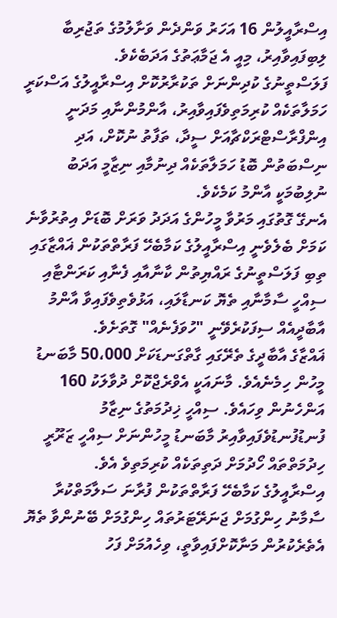އިސްރާއީލުން 16 އަހަރު ވަންދެން ވަށާލުމުގެ ތަޖުރިބާ ލިބިފައިވާއިރު، މިއީ އެ ޖަމާޢަތުގެ އަދަބެކެވެ.
ފަލަސްތީނުގެ ކުދިންނަށް ތަކުރާރުކޮށް އިސްރާއީލުގެ އަސްކަރީ ހަމަލާތަކެއް ކުރިމަތިވެފައިވާއިރު، އާންމުންނާއި މަދަނީ އިންފްރާސްޓްރަކްޗާއަށް ސީދާ، ތަފާތު ނުކޮށް، އަދި ނިސްބަތުން ބޮޑު ހަމަލާތަކެއް ދިނުމާއި ނިޒާމީ އަދަބު ނުލިބުމަކީ އާންމު ކަމެކެވެ.
އެނގޭ ގޮތުގައި މަރުވާ މީހުންގެ އަދަދު ވަރަށް ބޮޑަށް އިތުރުވާނެ ކަމަށް ބެލެވެނީ އިސްރާއީލުގެ ކަމާބެހޭ ފަރާތްތަކުން ޣައްޒާގައި ތިބި ފަލަސްތީނުގެ ރައްޔިތުން ކާނާއާއި ފެނާއި ކަރަންޓާއި ސިއްހީ ސާމާނާއި ތެޔޮ ކަނޑާލައި، އަޅުވެތިވެފައިވާ އާންމު އާބާދީއެއް ސިފަކުރެވޭނީ "ހުވަފެނެއް" ގޮތަށެވެ.
ޣައްޒާގެ އާބާދީގެ ތެރޭގައި ގާތްގަނޑަކަށް 50،000 މާބަނޑު މީހުން ހިމެނެއެވެ. މާނައަކީ އެވްރެޖްކޮށް ދުވާލަކު 160 އަންހެނުން ވިހައެވެ. ސިއްހީ ޚިދުމަތުގެ ނިޒާމު ފުނޑުފުނޑުވެފައިވާއިރު މާބަނޑު މީހުންނަށް ސިއްހީ ޒަރޫރީ ހިދުމަތްތައް ހޯދުމަށް ދަތިތަކެއް ކުރިމަތިވެ އެވެ.
އިސްރާއީލުގެ ކަމާބެހޭ ފަރާތްތަކުން ފުރާނަ ސަލާމަތްކުރާ ސާމާނު ހިންގުމަށް ޖަނަރޭޓަރުތައް ހިންގުމަށް ބޭނުންވާ ތެޔޮ އެތެރެކުރުން މަނާކޮށްފައިވާތީ، ވިހެއުމަށް ފަހު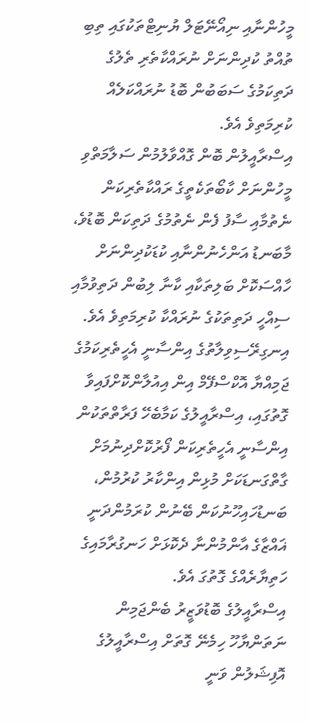މީހުންނާއި ނިއޯނޭޓަލް ޔުނިޓްތަކުގައި ތިބި ތުއްތު ކުދިންނަށް ނުރައްކާތެރި ތެލުގެ ދަތިކަމުގެ ސަބަބުން ބޮޑު ނުރައްކަލެއް ކުރިމަތިވެ އެވެ.
އިސްރާއީލުން ބޮން ގޮއްވާލުމުން ސަލާމަތްވި މީހުންނަށް ކާބޯތަކެތީގެ ރައްކާތެރިކަން ނެތުމާއި ސާފު ފެން ނެތުމުގެ ދަތިކަން ބޮޑުވެ، މާބަނޑު އަންހެނުންނާއި ކުޑަކުދިންނަށް ހާއްސަކޮށް ބަލިތަކާއި ކާނާ ލިބުން ދަތިވުމާއި ސިއްހީ ދަތިތަކުގެ ނުރައްކާ ކުރިމަތިވެ އެވެ.
އިނގިރޭސިވިލާތުގެ އިންސާނީ އެހީތެރިކަމުގެ ޖަމިއްޔާ އޮކްސްފޭމް އިން އިއުލާންކޮށްފައިވާ ގޮތުގައި، އިސްރާއީލުގެ ކަމާބެހޭ ފަރާތްތަކުން އިންސާނީ އެހީތެރިކަން ފޯރުކޮށްދިނުމަށް ގާތްގަނޑަކަށް މުޅިން އިންކާރު ކުރުމުން، ބަނޑުހައިހޫނުކަން ބޭނުން ކުރަމުންދަނީ ޣައްޒާގެ އާންމުންނާ ދެކޮޅަށް ހަނގުރާމައިގެ ހަތިޔާރެއްގެ ގޮތުގަ އެވެ.
އިސްރާއީލުގެ ބޮޑުވަޒީރު ބެންޖަމިން ނަތަންޔާހޫ ހިމެނޭ ގޮތަށް އިސްރާއީލުގެ އޮފިޝަލުން ވަނީ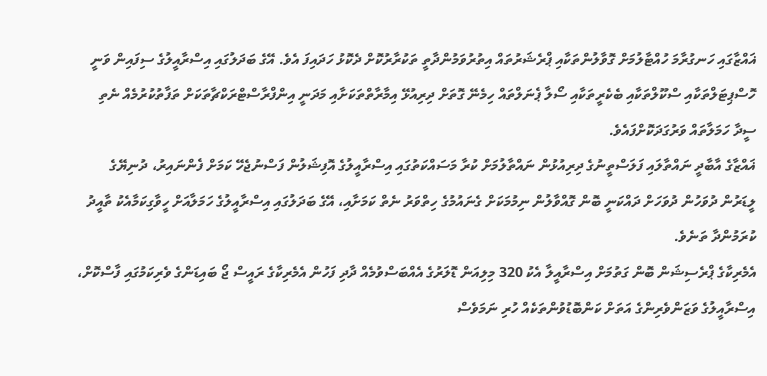ޣައްޒާގައި ހަނގުރާމަ ހުއްޓާލުމަށް ގޮވާލުންތަކާއި ޕްރެޝަރުތައް އިތުރުވަމުންދާތީ ތަކުރާރުކޮށް ދެކޮޅު ހަދައިފަ އެވެ. އޭގެ ބަދަލުގައި އިސްރާއީލުގެ ސިފައިން ވަނީ ހޮސްޕިޓަލްތަކާއި ސްކޫލްތަކާއި ބެކެރީތަކާއި ސޯލާ ޕެނަލްތައް ހިމެނޭ ގޮތަށް ދިރިއުޅޭ އިމާރާތްތަކަށާއި މަދަނީ އިންފްރާސްޓްރަކްޗާތަކަށް ތަފާތުކުރުމެއް ނެތި ސީދާ ހަމަލާތައް ވަރުގަދަކޮށްފައެވެ.
ޣައްޒާގެ އާބާދީ ނައްތާލައި ފަލަސްތީނުގެ ދިރިއުޅުން ނައްތާލުމަށް ކުރާ މަސައްކަތުގައި އިސްރާއީލުގެ އޮފިޝަލުން ފަސްނުޖެހޭ ކަމަށް ފެންނައިރު، ދުނިޔޭގެ ލީޑަރުން ދުވަހުން ދުވަހަށް ދައްކަނީ ބޮން ގޮއްވާލުން ނިމުމަކަށް ގެނައުމުގެ ހިތްވަރު ނެތް ކަމަށާއި، އޭގެ ބަދަލުގައި އިސްރާއީލުގެ ހަމަލާއަށް ހީވާގިކަމާއެކު ތާއީދު ކުރަމުންދާ ތަނެވެ.
އެމެރިކާގެ ޕްރެސިޝަން ބޮން ގަތުމަށް އިސްރާއީލާ އެކު 320 މިލިއަން ޑޮލަރުގެ އެއްބަސްވުމެއް ދާދި ފަހުން އެމެރިކާގެ ރައީސް ޖޯ ބައިޑަންގެ ވެރިކަމުގައި ފާސްކޮށް، އިސްރާއީލުގެ ވަޒަންވެރިންގެ އަތަށް ކަންބޮޑުވުންތަކެއް ހުރި ނަމަވެސް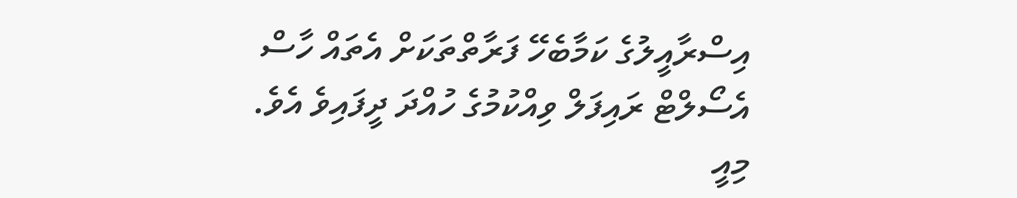އިސްރާއީލުގެ ކަމާބެހޭ ފަރާތްތަކަށް އެތައް ހާސް އެސޯލްޓް ރައިފަލް ވިއްކުމުގެ ހުއްދަ ދީފައިވެ އެވެ.
މިއީ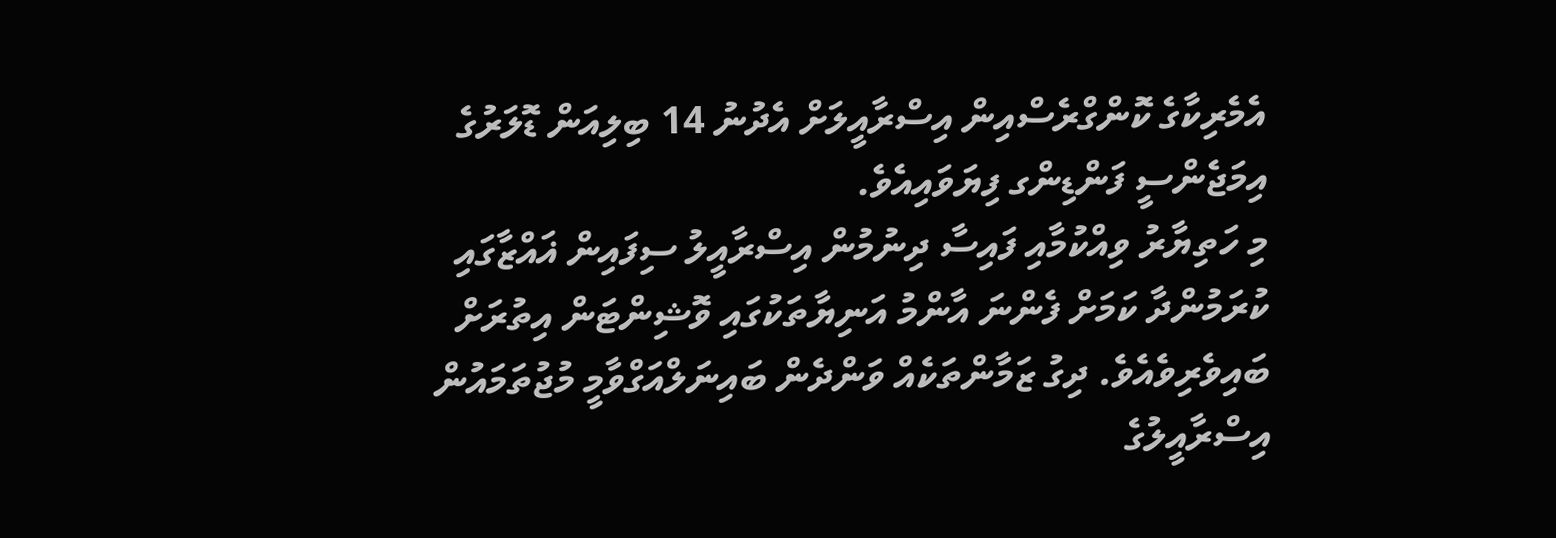އެމެރިކާގެ ކޮންގްރެސްއިން އިސްރާއީލަށް އެދުނު 14 ބިލިއަން ޑޮލަރުގެ އިމަޖެންސީ ފަންޑިންގ ފިޔަވައިއެވެ.
މި ހަތިޔާރު ވިއްކުމާއި ފައިސާ ދިނުމުން އިސްރާއީލު ސިފައިން ޣައްޒާގައި ކުރަމުންދާ ކަމަށް ފެންނަ އާންމު އަނިޔާތަކުގައި ވޮޝިންޓަން އިތުރަށް ބައިވެރިވެއެވެ. ދިގު ޒަމާންތަކެއް ވަންދެން ބައިނަލްއަގްވާމީ މުޖުތަމައުން އިސްރާއީލުގެ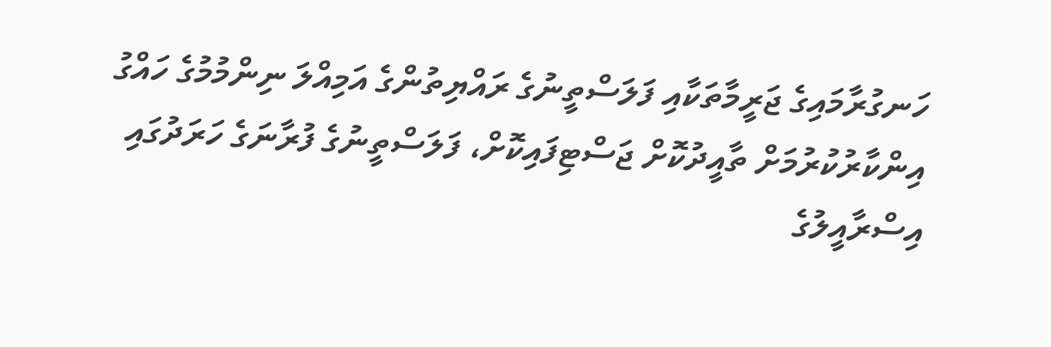ހަނގުރާމައިގެ ޖަރީމާތަކާއި ފަލަސްތީނުގެ ރައްޔިތުންގެ އަމިއްލަ ނިންމުމުގެ ހައްގު އިންކާރުކުރުމަށް ތާއީދުކޮށް ޖަސްޓިފައިކޮށް، ފަލަސްތީނުގެ ފުރާނަގެ ހަރަދުގައި އިސްރާއީލުގެ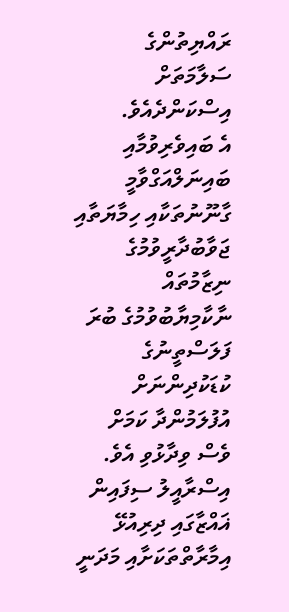ރައްޔިތުންގެ ސަލާމަތަށް އިސްކަންދެއެވެ.
އެ ބައިވެރިވުމާއި ބައިނަލްއަގްވާމީ ގާނޫނުތަކާއި ހިމާޔަތާއި ޖަވާބުދާރީވުމުގެ ނިޒާމުތައް ނާކާމިޔާބުވުމުގެ ބުރަ ފަލަސްތީނުގެ ކުޑަކުދިންނަށް އުފުލަމުންދާ ކަމަށް ވެސް ވިދާޅުވި އެވެ.
އިސްރާއީލު ސިފައިން ޣައްޒާގައި ދިރިއުޅޭ އިމާރާތްތަކަށާއި މަދަނީ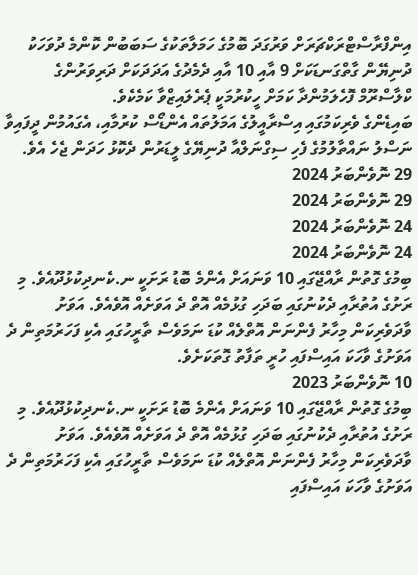އިންފްރާސްޓްރަކްޗަރަށް ވަރުގަދަ ބޮމުގެ ހަމަލާތަކުގެ ސަބަބުން ކޮންމެ ދުވަހަކު ދުނިޔޭން ގާތްގަނޑަކަށް 9 އާއި 10 އާއި ދެމެދުގެ އަދަދަކަށް ދަރިވަރުންގެ ކްލާސްރޫމް ފޮހެލަމުންދާ ކަމަށް ހީކުރުމަކީ ޕެރެލައިޒްވާ ކަމެކެވެ.
ބައިޑެންގެ ވެރިކަމުގައި އިސްރާއީލުގެ އަމަލުތައް އެންޑޯސް ކުރުމާއި، އެގައުމުން ދީފައިވާ ނަސްލު ނައްތާލުމުގެ ފެހި ސިގްނަލްއާ ދުނިޔޭގެ ލީޑަރުން ދެކޮޅު ހަދަން ޖެހެ އެވެ.
29 ނޮވެންބަރު 2024
29 ނޮވެންބަރު 2024
24 ނޮވެންބަރު 2024
24 ނޮވެންބަރު 2024
ބިމުގެ ގޮތުން ރާއްޖޭގައި 10 ވަނައަށް އެންމެ ބޮޑު ރަށަކީ ނ.ކެނދިކުޅުދޫއެވެ. މި ރަށުގެ އުތުރާއި ދެކުނުގައި ބަދަހި ގުޅުމެއް އޮތް ދެ އަވަށެއް އޮވެއެވެ. އަވަށު ވާދަވެރިކަން މިހާރު ފެންނަން އޮތްލެއް ކުޑަ ނަމަވެސް ތާރީހުގައި އެކި ފަހަރުމަތިން ދެ އަވަށުގެ ވާހަކަ އައިސްފައި ހުރީ ތަފާތު ގޮތަކަށެވެ.
10 ނޮވެންބަރު 2023
ބިމުގެ ގޮތުން ރާއްޖޭގައި 10 ވަނައަށް އެންމެ ބޮޑު ރަށަކީ ނ.ކެނދިކުޅުދޫއެވެ. މި ރަށުގެ އުތުރާއި ދެކުނުގައި ބަދަހި ގުޅުމެއް އޮތް ދެ އަވަށެއް އޮވެއެވެ. އަވަށު ވާދަވެރިކަން މިހާރު ފެންނަން އޮތްލެއް ކުޑަ ނަމަވެސް ތާރީހުގައި އެކި ފަހަރުމަތިން ދެ އަވަށުގެ ވާހަކަ އައިސްފައި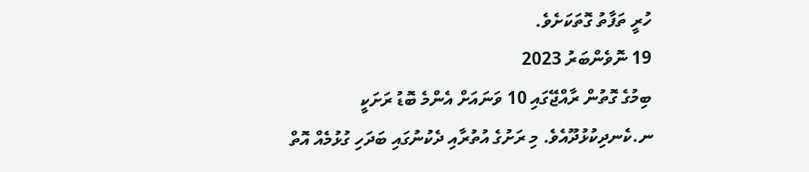ހުރީ ތަފާތު ގޮތަކަށެވެ.
19 ނޮވެންބަރު 2023
ބިމުގެ ގޮތުން ރާއްޖޭގައި 10 ވަނައަށް އެންމެ ބޮޑު ރަށަކީ ނ.ކެނދިކުޅުދޫއެވެ. މި ރަށުގެ އުތުރާއި ދެކުނުގައި ބަދަހި ގުޅުމެއް އޮތް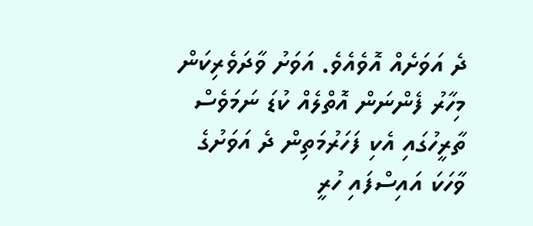ދެ އަވަށެއް އޮވެއެވެ. އަވަށު ވާދަވެރިކަން މިހާރު ފެންނަން އޮތްލެއް ކުޑަ ނަމަވެސް ތާރީހުގައި އެކި ފަހަރުމަތިން ދެ އަވަށުގެ ވާހަކަ އައިސްފައި ހުރީ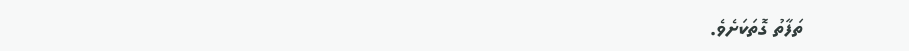ތަފާތު ގޮތަކަށެވެ.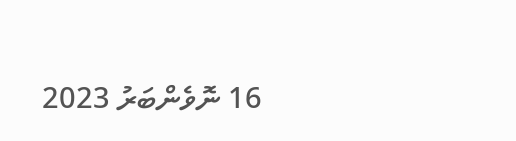16 ނޮވެންބަރު 2023